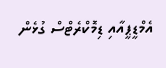އެމްޑީޕީއާއި ޑިމޮކްރެޓްސް ގުޅެން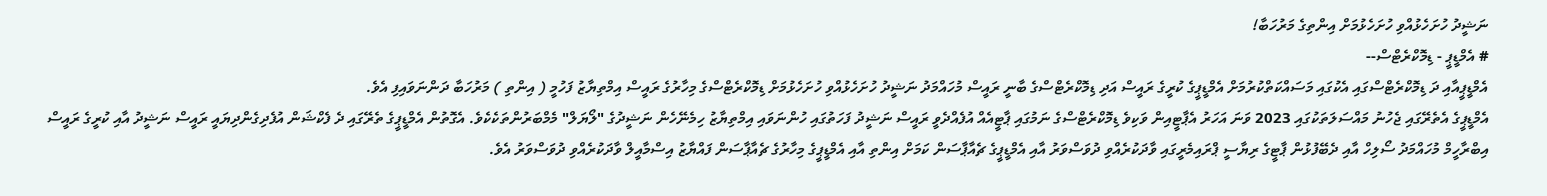ނަޝީދު ހުށަހެޅުއްވި ހުށަހެޅުމަށް އިންތިގެ މަރުހަބާ!
# އެމްޑީޕީ - ޑިމޮކްރެޓްސް--
އެމްޑީޕީއާއި ދަ ޑިމޮކްރެޓްސްގައި އެކުގައި މަސައްކަތްކުރުމަށް އެމްޑީޕީގެ ކުރީގެ ރައީސް އަދި ޑިމޮކްރެޓްސްގެ ބާނީ ރައީސް މުހައްމަދު ނަޝީދު ހުށަހެޅުއްވި ހުށަހެޅުމަށް ޑިމޮކްރެޓްސްގެ މިހާރުގެ ރައީސް އިމްތިޔާޒު ފަހުމީ ( އިންތި ) މަރުހަބާ ދަންނަވައިފި އެވެ.
އެމްޑީޕީގެ އެތެރޭގައި ޖެހުނު މައްސަލަތަކުގައި 2023 ވަނަ އަހަރު އެޕާޓީއިން ވަކިވެ ޑިމޮކްރެޓްސްގެ ނަމުގައި ޕާޓީއެއް އުފެއްދެވީ ރައީސް ނަޝީދު ފަހަތުގައި ހުންނަވައި އިމްތިޔާޒު ހިމެނޭހެން ނަޝީދުގެ "ލޯޔަލް" މެމްބަރުންތަކެކެވެ. އެގޮތުން އެމްޑީޕީގެ ތެރޭގައި ދެ ފެކްޝަން އުފެދިގެންދިޔައީ ރައީސް ނަޝީދު އާއި ކުރީގެ ރައީސް އިބްރާހީމް މުހައްމަދު ސޯލިހް އާއި ދެބޭފުޅުން ޕާޓީގެ ރިޔާސީ ޕްރައިމެރީގައި ވާދަކުރެއްވި ދުވަސްވަރު އާއި އެމްޑީޕީގެ ޗެއާޕާސަން ކަމަށް އިންތި އާއި އެމްޑީޕީގެ މިހާރުގެ ޗެއާޕާސަން ފައްޔާޒު އިސްމާއީލް ވާދަކުރެއްވި ދުވަސްވަރު އެވެ.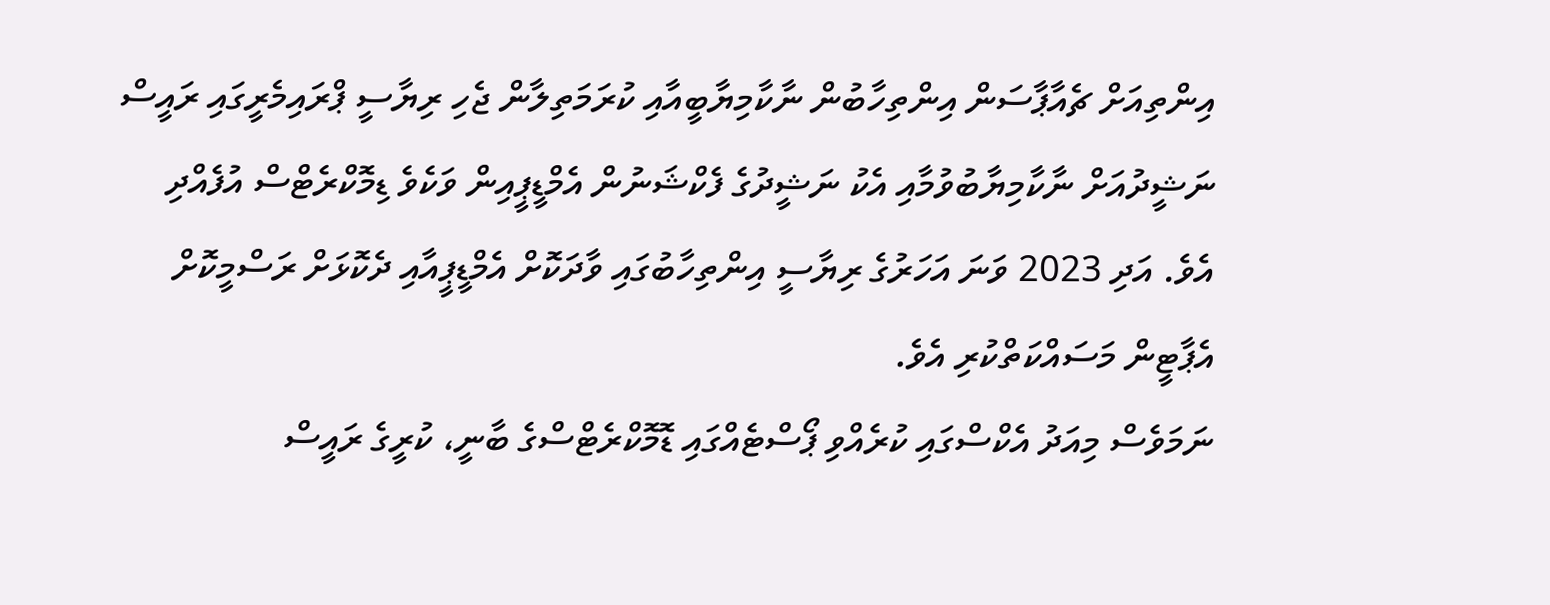އިންތިއަށް ޗެއާޕާސަން އިންތިހާބުން ނާކާމިޔާބީއާއި ކުރަމަތިލާން ޖެހި ރިޔާސީ ޕްރައިމެރީގައި ރައީސް ނަޝީދުއަށް ނާކާމިޔާބުވުމާއި އެކު ނަޝީދުގެ ފެކްޝަނުން އެމްޑީޕީއިން ވަކެވެ ޑިމޮކްރެޓްސް އުފެއްދި އެވެ. އަދި 2023 ވަނަ އަހަރުގެ ރިޔާސީ އިންތިހާބުގައި ވާދަކޮށް އެމްޑީޕީއާއި ދެކޮޅަށް ރަސްމީކޮށް އެޕާޓީން މަސައްކަތްކުރި އެވެ.
ނަމަވެސް މިއަދު އެކްސްގައި ކުރެއްވި ޕޯސްޓެއްގައި ޑޮމޮކްރެޓްސްގެ ބާނީ، ކުރީގެ ރައީސް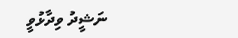ނަޝީދު ވިދާޅުވީ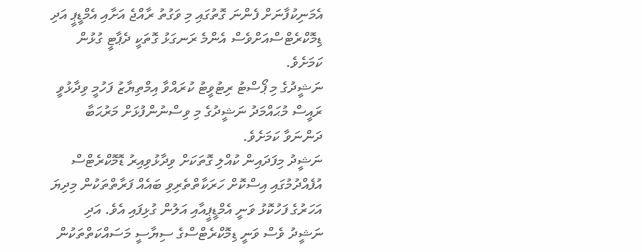އެމަނިކުފާނަށް ފެންނަ ގޮތުގައި މި ވަގުތު ރާއްޖެ އަށާއި އެމްޑީޕީ އަދި ޑިމޮކްރެޓްސްއަށްވެސް އެންމެ ރަނގަޅު ގޮތަކީ ދެޕާޓީ ގުޅުން ކަމަށެވެ.
ނަޝީދުގެ މި ޕޯސްޓު ރިޓުވީޓު ކުރައްވާ އިމްތިޔާޒު ފަހުމީ ވިދާޅުވީ ރައީސް މުޙައްމަދު ނަޝީދުގެ މި ވިސްނުންފުޅަށް މަރުޙަބާ ދަންނަވާ ކަމަށެވެ.
ނަޝީދު މިފަދައިން ކުއްލި ގޮތަކަށް ވިދާޅުވިއިރު ޑޮމޮކްރެޓްސް އުފެއްދުމުގައި އިސްކޮށް ހަރަކާތްތެރިވި ބައެއް ފަރާތްތަކުން މިދިޔަ އަހަރުގެ ފަހުކޮޅު ވަނީ އެމްޑީޕީއާއި އަލުން ގުޅިފައި އެވެ. އަދި ނަޝީދު ވެސް ވަނީ ޑިމޮކްރެޓްސްގެ ސިޔާސީ މަސައްކަތްތަކުން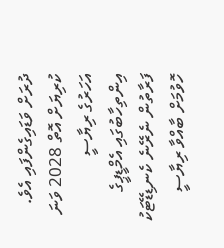ދުރަށް ވަޑައިގެންފައި އެވެ.
ކުރިޔަށް އޮތް 2028 ވަނަ އަހަރުގެ ރިޔާސީ އިންތިހާބުގައި އެމްޑީޕީގެ ފަރާތުން ނެރޭނެ ކެނޑިޑޭޓަކު ހޮވުމަށް ބާއްވާ ރިޔާސީ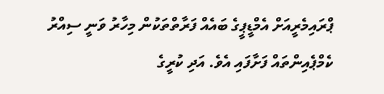ޕްރައިމެރީއަށް އެމްޑީޕީގެ ބައެއް ފަރާތްތަކުން މިހާރު ވަނީ ސިއްރު ކެމްޕެއިންތައް ފަށާފައި އެވެ. އަދި ކުރީގެ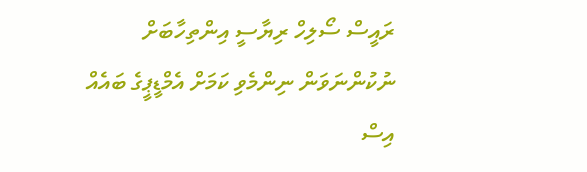ރައީސް ސޯލިހް ރިޔާސީ އިންތިހާބަށް ނުކުންނަވަން ނިންމެވި ކަމަށް އެމްޑީޕީގެ ބައެއް އިސް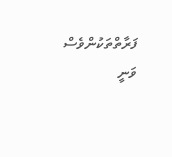ފަރާތްތަކުންވެސް ވަނީ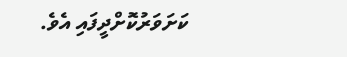ކަށަވަރުކޮށްދީފައި އެވެ.